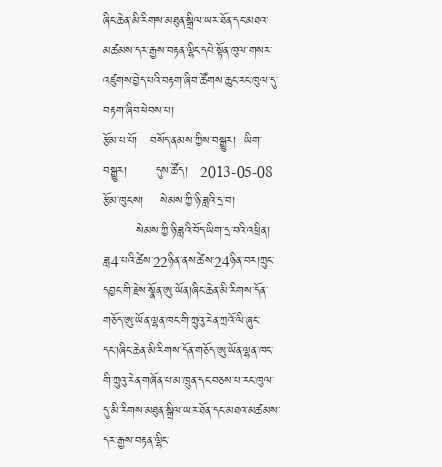ཞིང་ཆེན་མི་རིགས་མཐུན་སྒྲིལ་ཡར་ཐོན་དང་མཐའ་མཚམས་དར་རྒྱས་བརྟན་ལྷིང་དཔེ་སྟོན་ཁུལ་གསར་འཛུགས་བྱེད་པའི་བརྟག་ཞིབ་ཚོགས་ཆུང་རང་ཁུལ་དུ་བརྟག་ཞིབ་ཕེབས་པ།
རྩོམ་པ་པོ།   བསོད་ནམས་ཀྱིས་བསྒྱུར།  ཡིག་བསྒྱུར།       དུས་ཚོད།   2013-05-08   རྩོམ་ཁུངས།    སེམས་ཀྱི་ཉི་ཟླའི་དྲ་བ།
        སེམས་ཀྱི་ཉི་ཟླའི་བོད་ཡིག་དྲ་བའི་འཕྲིན། ཟླ4་པའི་ཚེས་22ཉིན་ནས་ཚེས་24ཉིན་བར།ཀྲུང་དབྱང་གི་རྗེས་སྣོན་ཨུ་ཡོན།ཞིང་ཆེན་མི་རིགས་དོན་གཅོད་ཨུ་ཡོན་ལྷན་ཁང་གི་ཀྲུའུ་རེན་ཀྲའོ་ལི་ཞུང་དང་།ཞིང་ཆེན་མི་རིགས་དོན་གཅོད་ཨུ་ཡོན་ལྷན་ཁང་གི་ཀྲུའུ་རེན་གཞོན་པ་མ་ཁྲུན་དང་བཅས་པ་རང་ཁུལ་དུ་མི་རིགས་མཐུན་སྒྲིལ་ཡར་ཐོན་དང་མཐའ་མཚམས་དར་རྒྱས་བརྟན་ལྷིང་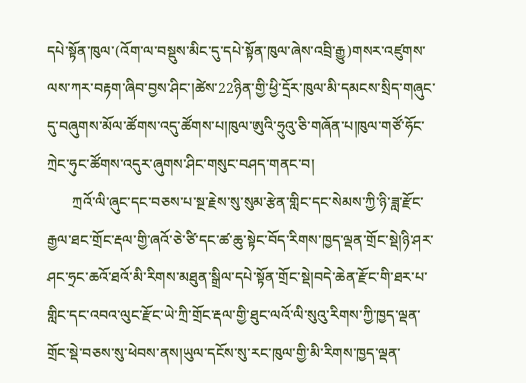དཔེ་སྟོན་ཁུལ་(འོག་ལ་བསྡུས་མིང་དུ་དཔེ་སྟོན་ཁུལ་ཞེས་འབྲི་རྒྱུ)གསར་འཛུགས་ལས་ཀར་བརྟག་ཞིབ་བྱས་ཤིང་།ཚེས་22ཉིན་གྱི་ཕྱི་དྲོར་ཁུལ་མི་དམངས་སྲིད་གཞུང་དུ་བཞུགས་མོལ་ཚོགས་འདུ་ཚོགས་པ།ཁུལ་ཨུའི་ཧྲུའུ་ཅི་གཞོན་པ།ཁུལ་གཙོ་ཧོང་ཀྲེང་ཧུང་ཚོགས་འདུར་ཞུགས་ཤིང་གསུང་བཤད་གནང་བ།
       ཀྲའོ་ལི་ཞུང་དང་བཅས་པ་སྔ་རྗེས་སུ་སུམ་རྩེན་གླིང་དང་སེམས་ཀྱི་ཉི་ཟླ་རྫོང་རྒྱལ་ཐང་གྲོང་རྡལ་གྱི་ཞའོ་ཅེ་ཙི་དང་ཚ་ཆུ་སྟེང་བོད་རིགས་ཁྱད་ལྡན་གྲོང་སྡེ།ཉི་ཤར་ཤང་ཧྲང་ཆའོ་ཐའོ་མི་རིགས་མཐུན་སྒྲིལ་དཔེ་སྟོན་གྲོང་སྡེ།བདེ་ཆེན་རྫོང་གི་ཐར་པ་གླིང་དང་འབའ་ལུང་རྫོང་ཡེ་ཀྲི་གྲོང་རྡལ་གྱི་ཐུང་ལའོ་ལི་སུའུ་རིགས་ཀྱི་ཁྱད་ལྡན་གྲོང་སྡེ་བཅས་སུ་ཕེབས་ནས།ཡུལ་དངོས་སུ་རང་ཁུལ་གྱི་མི་རིགས་ཁྱད་ལྡན་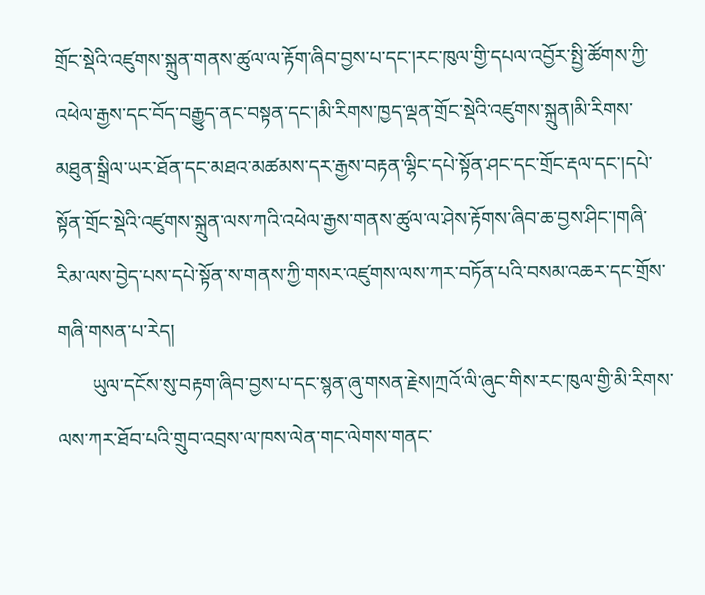གྲོང་སྡེའི་འཛུགས་སྐྲུན་གནས་ཚུལ་ལ་རྟོག་ཞིབ་བྱས་པ་དང་།རང་ཁུལ་གྱི་དཔལ་འབྱོར་སྤྱི་ཚོགས་ཀྱི་འཕེལ་རྒྱས་དང་བོད་བརྒྱུད་ནང་བསྟན་དང་།མི་རིགས་ཁྱད་ལྡན་གྲོང་སྡེའི་འཛུགས་སྐྲུན།མི་རིགས་མཐུན་སྒྲིལ་ཡར་ཐོན་དང་མཐའ་མཚམས་དར་རྒྱས་བརྟན་ལྷིང་དཔེ་སྟོན་ཤང་དང་གྲོང་རྡལ་དང་།དཔེ་སྟོན་གྲོང་སྡེའི་འཛུགས་སྐྲུན་ལས་ཀའི་འཕེལ་རྒྱས་གནས་ཚུལ་ལ་ཤེས་རྟོགས་ཞིབ་ཆ་བྱས་ཤིང་།གཞི་རིམ་ལས་བྱེད་པས་དཔེ་སྟོན་ས་གནས་ཀྱི་གསར་འཛུགས་ལས་ཀར་བཏོན་པའི་བསམ་འཆར་དང་གྲོས་གཞི་གསན་པ་རེད།
       ཡུལ་དངོས་སུ་བརྟག་ཞིབ་བྱས་པ་དང་སྙན་ཞུ་གསན་རྗེས།ཀྲའོ་ལི་ཞུང་གིས་རང་ཁུལ་གྱི་མི་རིགས་ལས་ཀར་ཐོབ་པའི་གྲུབ་འབྲས་ལ་ཁས་ལེན་གང་ལེགས་གནང་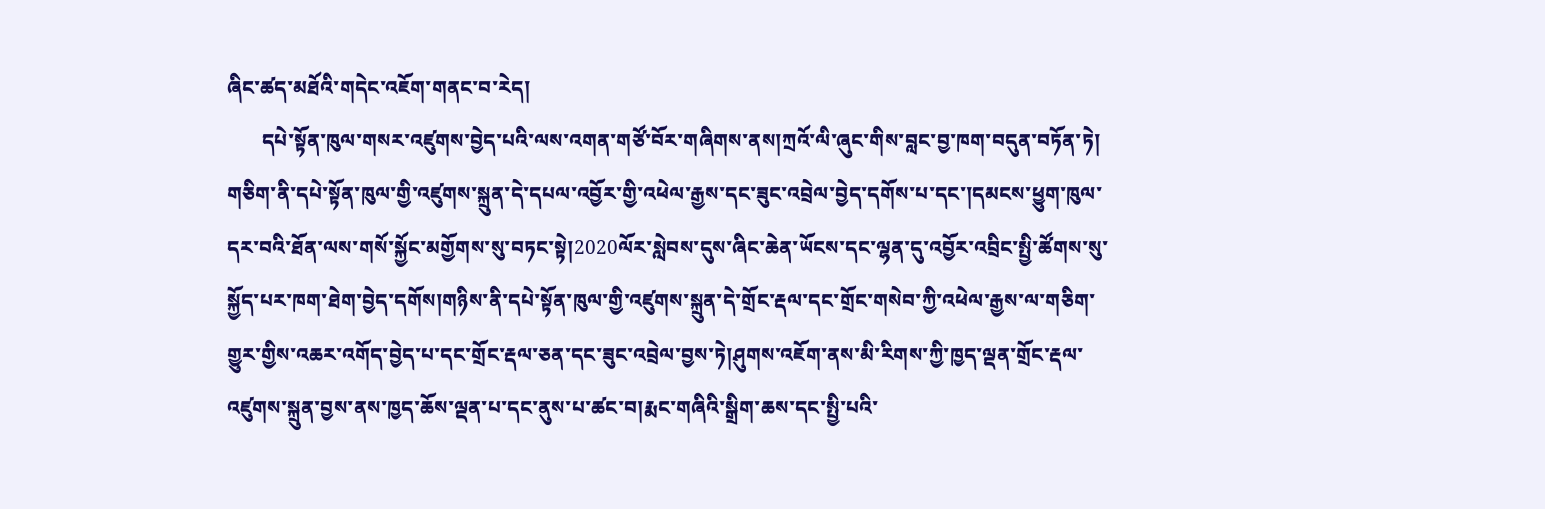ཞིང་ཚད་མཐོའི་གདེང་འཇོག་གནང་བ་རེད།
       དཔེ་སྟོན་ཁུལ་གསར་འཛུགས་བྱེད་པའི་ལས་འགན་གཙོ་བོར་གཞིགས་ནས།ཀྲའོ་ལི་ཞུང་གིས་བླང་བྱ་ཁག་བདུན་བཏོན་ཏེ། གཅིག་ནི་དཔེ་སྟོན་ཁུལ་གྱི་འཛུགས་སྐྲུན་དེ་དཔལ་འབྱོར་གྱི་འཕེལ་རྒྱས་དང་ཟུང་འབྲེལ་བྱེད་དགོས་པ་དང་།དམངས་ཕྱུག་ཁུལ་དར་བའི་ཐོན་ལས་གསོ་སྐྱོང་མགྱོགས་སུ་བཏང་སྟེ།2020ལོར་སླེབས་དུས་ཞིང་ཆེན་ཡོངས་དང་ལྷན་དུ་འབྱོར་འབྲིང་སྤྱི་ཚོགས་སུ་སྐྱོད་པར་ཁག་ཐེག་བྱེད་དགོས།གཉིས་ནི་དཔེ་སྟོན་ཁུལ་གྱི་འཛུགས་སྐྲུན་དེ་གྲོང་རྡལ་དང་གྲོང་གསེབ་ཀྱི་འཕེལ་རྒྱས་ལ་གཅིག་གྱུར་གྱིས་འཆར་འགོད་བྱེད་པ་དང་གྲོང་རྡལ་ཅན་དང་ཟུང་འབྲེལ་བྱས་ཏེ།ཤུགས་འཇོག་ནས་མི་རིགས་ཀྱི་ཁྱད་ལྡན་གྲོང་རྡལ་འཛུགས་སྐྲུན་བྱས་ནས་ཁྱད་ཆོས་ལྡན་པ་དང་ནུས་པ་ཚང་བ།རྨང་གཞིའི་སྒྲིག་ཆས་དང་སྤྱི་པའི་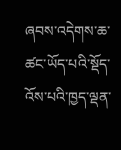ཞབས་འདེགས་ཆ་ཚང་ཡོད་པའི་སྡོད་འོས་པའི་ཁྱད་ལྡན་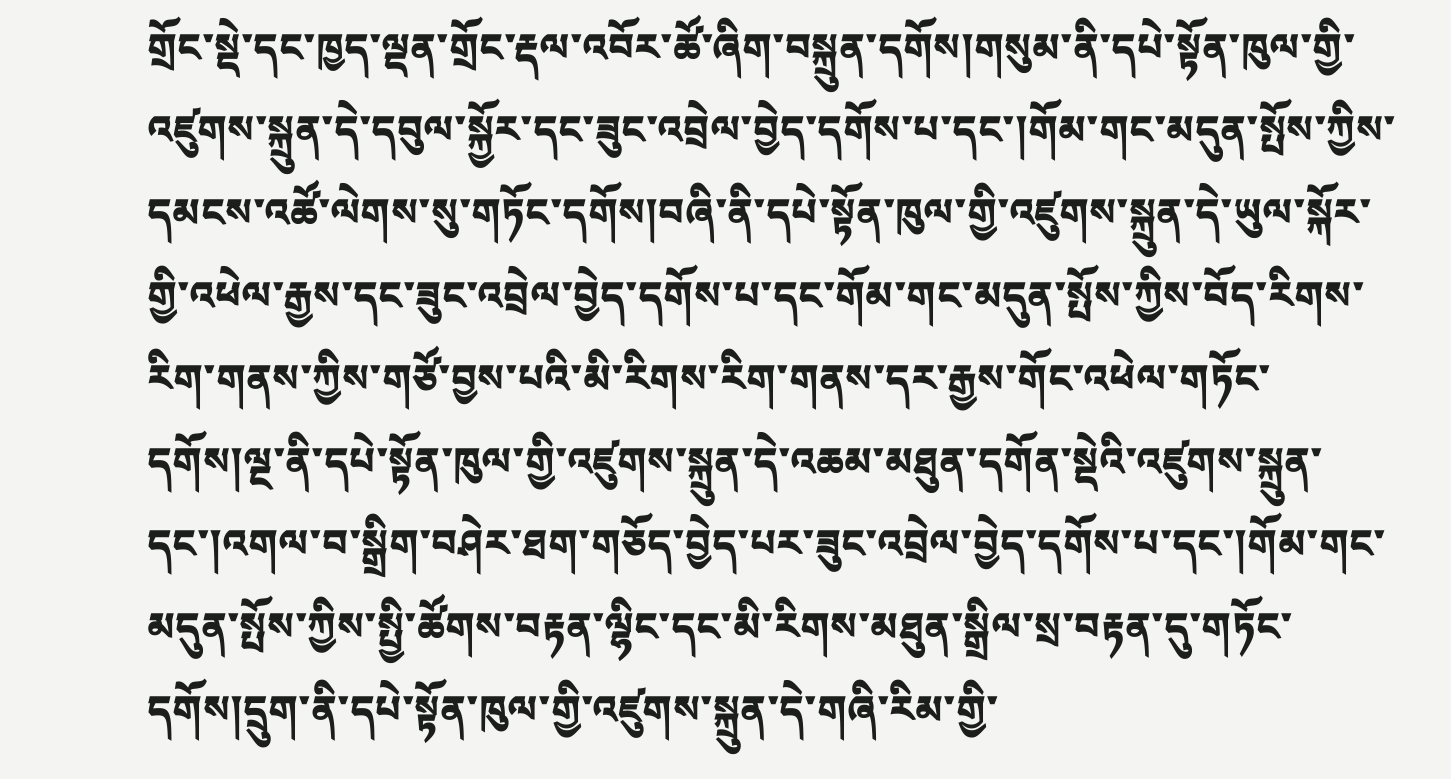གྲོང་སྡེ་དང་ཁྱད་ལྡན་གྲོང་རྡལ་འབོར་ཚོ་ཞིག་བསྐྲུན་དགོས།གསུམ་ནི་དཔེ་སྟོན་ཁུལ་གྱི་འཛུགས་སྐྲུན་དེ་དབུལ་སྐྱོར་དང་ཟུང་འབྲེལ་བྱེད་དགོས་པ་དང་།གོམ་གང་མདུན་སྤོས་ཀྱིས་དམངས་འཚོ་ལེགས་སུ་གཏོང་དགོས།བཞི་ནི་དཔེ་སྟོན་ཁུལ་གྱི་འཛུགས་སྐྲུན་དེ་ཡུལ་སྐོར་གྱི་འཕེལ་རྒྱས་དང་ཟུང་འབྲེལ་བྱེད་དགོས་པ་དང་གོམ་གང་མདུན་སྤོས་ཀྱིས་བོད་རིགས་རིག་གནས་ཀྱིས་གཙོ་བྱས་པའི་མི་རིགས་རིག་གནས་དར་རྒྱས་གོང་འཕེལ་གཏོང་དགོས།ལྔ་ནི་དཔེ་སྟོན་ཁུལ་གྱི་འཛུགས་སྐྲུན་དེ་འཆམ་མཐུན་དགོན་སྡེའི་འཛུགས་སྐྲུན་དང་།འགལ་བ་སྒྲིག་བཤེར་ཐག་གཅོད་བྱེད་པར་ཟུང་འབྲེལ་བྱེད་དགོས་པ་དང་།གོམ་གང་མདུན་སྤོས་ཀྱིས་སྤྱི་ཚོགས་བརྟན་ལྷིང་དང་མི་རིགས་མཐུན་སྒྲིལ་སྲ་བརྟན་དུ་གཏོང་དགོས།དྲུག་ནི་དཔེ་སྟོན་ཁུལ་གྱི་འཛུགས་སྐྲུན་དེ་གཞི་རིམ་གྱི་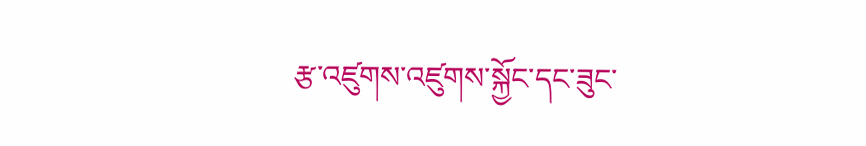རྩ་འཛུགས་འཛུགས་སྐྱོང་དང་ཟུང་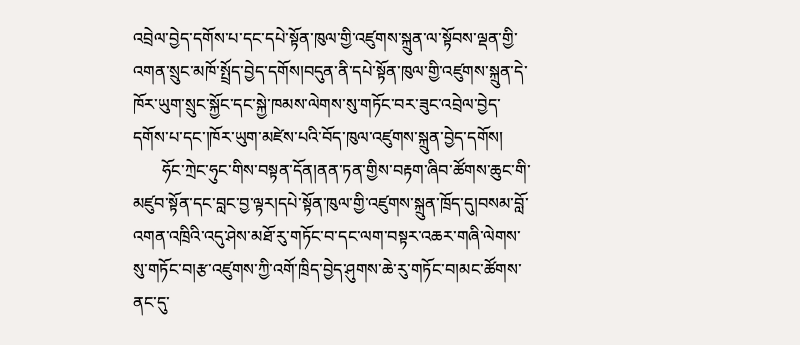འབྲེལ་བྱེད་དགོས་པ་དང་དཔེ་སྟོན་ཁུལ་གྱི་འཛུགས་སྐྲུན་ལ་སྟོབས་ལྡན་གྱི་འགན་སྲུང་མཁོ་སྤྲོད་བྱེད་དགོས།བདུན་ནི་དཔེ་སྟོན་ཁུལ་གྱི་འཛུགས་སྐྲུན་དེ་ཁོར་ཡུག་སྲུང་སྐྱོང་དང་སྐྱེ་ཁམས་ལེགས་སུ་གཏོང་བར་ཟུང་འབྲེལ་བྱེད་དགོས་པ་དང་།ཁོར་ཡུག་མཛེས་པའི་བོད་ཁུལ་འཛུགས་སྐྲུན་བྱེད་དགོས།
       ཧོང་ཀྲེང་ཧུང་གིས་བསྟན་དོན།ནན་ཏན་གྱིས་བརྟག་ཞིབ་ཚོགས་ཆུང་གི་མཛུབ་སྟོན་དང་བླང་བྱ་ལྟར།དཔེ་སྟོན་ཁུལ་གྱི་འཛུགས་སྐྲུན་ཁྲོད་དུ།བསམ་བློ་འགན་འཁྲིའི་འདུ་ཤེས་མཐོ་རུ་གཏོང་བ་དང་ལག་བསྟར་འཆར་གཞི་ལེགས་སུ་གཏོང་བ།རྩ་འཛུགས་ཀྱི་འགོ་ཁྲིད་བྱེད་ཤུགས་ཆེ་རུ་གཏོང་བ།མང་ཚོགས་ནང་དུ་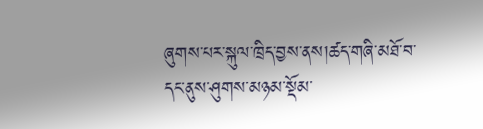ཞུགས་པར་སྐུལ་ཁྲིད་བྱས་ནས།ཚད་གཞི་མཐོ་བ་དང་ནུས་ཤུགས་མཉམ་སྡོམ་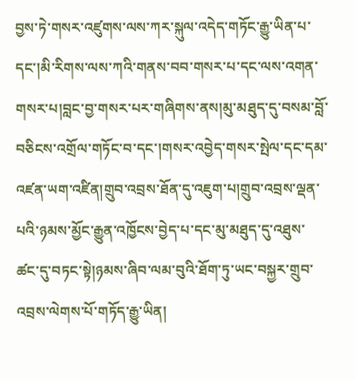བྱས་ཏེ་གསར་འཛུགས་ལས་ཀར་སྐུལ་འདེད་གཏོང་རྒྱུ་ཡིན་པ་དང་།མི་རིགས་ལས་ཀའི་གནས་བབ་གསར་པ་དང་ལས་འགན་གསར་པ།བླང་བྱ་གསར་པར་གཞིགས་ནས།མུ་མཐུད་དུ་བསམ་བློ་བཅིངས་འགྲོལ་གཏོང་བ་དང་།གསར་འབྱེད་གསར་སྤེལ་དང་དམ་འཛན་ཡག་འཛིན།གྲུབ་འབྲས་ཐོན་དུ་འཇུག་པ།གྲུབ་འབྲས་ལྡན་པའི་ཉམས་མྱོང་རྒྱུན་འཁྱོངས་བྱེད་པ་དང་མུ་མཐུད་དུ་འཐུས་ཚང་དུ་བཏང་སྟེ།ཉམས་ཞིབ་ལམ་བུའི་ཐོག་ཏུ་ཡང་བསྐྱར་གྲུབ་འབྲས་ལེགས་པོ་གཏོད་རྒྱུ་ཡིན།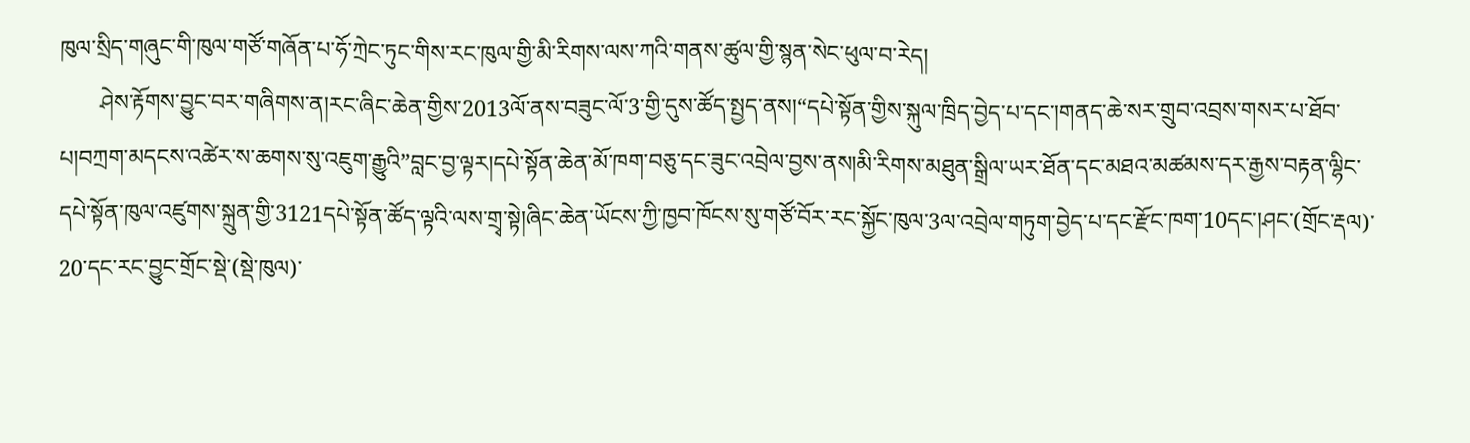ཁུལ་སྲིད་གཞུང་གི་ཁུལ་གཙོ་གཞོན་པ་ཧོ་ཀྲེང་ཏུང་གིས་རང་ཁུལ་གྱི་མི་རིགས་ལས་ཀའི་གནས་ཚུལ་གྱི་སྙན་སེང་ཕུལ་བ་རེད།
       ཤེས་རྟོགས་བྱུང་བར་གཞིགས་ན།རང་ཞིང་ཆེན་གྱིས་2013ལོ་ནས་བཟུང་ལོ་3་གྱི་དུས་ཚོད་སྤྱད་ནས།“དཔེ་སྟོན་གྱིས་སྐུལ་ཁྲིད་བྱེད་པ་དང་།གནད་ཆེ་སར་གྲུབ་འབྲས་གསར་པ་ཐོབ་པ།བཀྲག་མདངས་འཚེར་ས་ཆགས་སུ་འཇུག་རྒྱུའི”བླང་བྱ་ལྟར།དཔེ་སྟོན་ཆེན་མོ་ཁག་བཅུ་དང་ཟུང་འབྲེལ་བྱས་ནས།མི་རིགས་མཐུན་སྒྲིལ་ཡར་ཐོན་དང་མཐའ་མཚམས་དར་རྒྱས་བརྟན་ལྷིང་དཔེ་སྟོན་ཁུལ་འཛུགས་སྐྲུན་གྱི་3121དཔེ་སྟོན་ཚོད་ལྟའི་ལས་གྲྭ་སྟེ།ཞིང་ཆེན་ཡོངས་ཀྱི་ཁྱབ་ཁོངས་སུ་གཙོ་བོར་རང་སྐྱོང་ཁུལ་3ལ་འབྲེལ་གཏུག་བྱེད་པ་དང་རྫོང་ཁག་10དང་།ཤང་(གྲོང་རྡལ)་20་དང་རང་བྱུང་གྲོང་སྡེ་(སྡེ་ཁུལ)་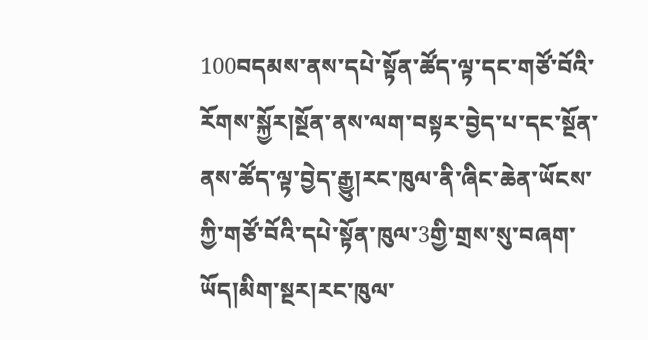100བདམས་ནས་དཔེ་སྟོན་ཚོད་ལྟ་དང་གཙོ་བོའི་རོགས་སྐྱོར།སྔོན་ནས་ལག་བསྟར་བྱེད་པ་དང་སྔོན་ནས་ཚོད་ལྟ་བྱེད་རྒྱུ།རང་ཁུལ་ནི་ཞིང་ཆེན་ཡོངས་ཀྱི་གཙོ་བོའི་དཔེ་སྟོན་ཁུལ་3གྱི་གྲས་སུ་བཞག་ཡོད།མིག་སྔར།རང་ཁུལ་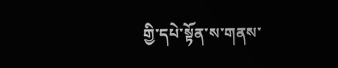གྱི་དཔེ་སྟོན་ས་གནས་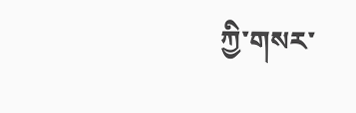ཀྱི་གསར་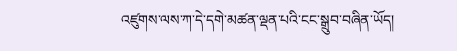འཛུགས་ལས་ཀ་དེ་དགེ་མཚན་ལྡན་པའི་ངང་སྒྲུབ་བཞིན་ཡོད།